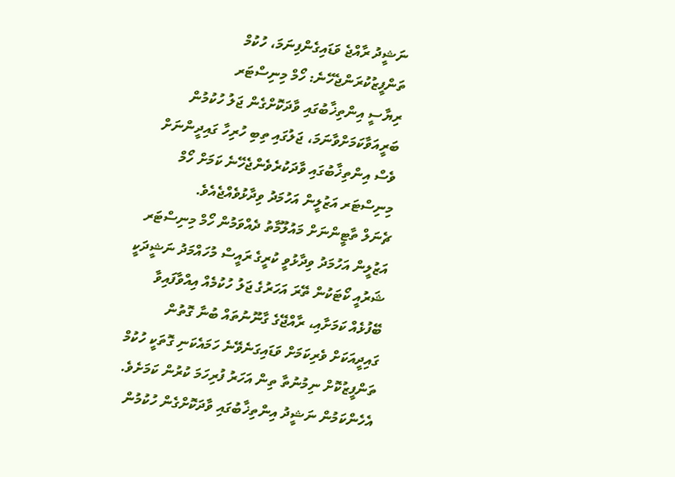ނަޝީދު ރާއްޖެ ވަޑައިގެންފިނަމަ، ހުކުމް ތަންފީޒުކުރަންޖެހޭނެ: ހޯމް މިނިސްޓަރ
ރިޔާސީ އިންތިޚާބުގައި ވާދަކޮށްގެން ޖަލު ހުކުމުން ބަރީއަވާކަމަށްވާނަމަ، ޖަލުގައި ތިބި ހުރިހާ ގައިދީންނަށް ވެސް އިންތިޚާބުގައި ވާދަކުރެވެންޖެހޭނެ ކަމަށް ހޯމް މިނިސްޓަރ އަޒުލީން އަހުމަދު ވިދާޅުވެއްޖެއެވެ.
ޗެނަލް ތާޓީންނަށް މައުލޫމާތު ދެއްވަމުން ހޯމް މިނިސްޓަރ އަޒުލީން އަހުމަދު ވިދާޅުވީ ކުރީގެ ރައީސް މުހައްމަދު ނަޝީދަކީ ޝަރުއީ ކޯޓަކުން ތޭރަ އަހަރުގެ ޖަލު ހުކުމެއް އިއްވާފައިވާ ބޭފުޅެއް ކަމަށާއި، ރާއްޖޭގެ ގާނޫނުތައް ބުނާ ގޮތުން ގައިދީއަކަށް ވެރިކަމަށް ވަޑައިގަނެވޭނެ ހަމައެކަނި ގޮތަކީ ހުކުމް ތަންފީޒުކޮށް ނިމުނުތާ ތިން އަހަރު ފުރިހަމަ ކުރުން ކަމަށެވެ. އެހެންކަމުން ނަޝީދު އިންތިޚާބުގައި ވާދަކޮށްގެން ހުކުމުން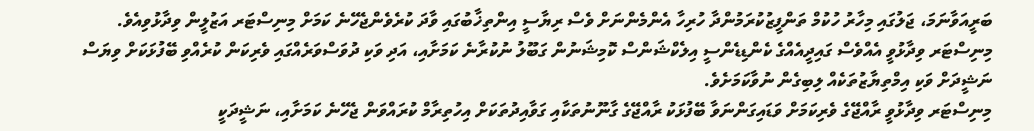ބަރީއަވާނަމަ، ޖަލުގައި މިހާރު ހުކުމް ތަންފީޒުކުރަމުންދާ ހުރިހާ އެންމެންނަށް ވެސް ރިޔާސީ އިންތިޚާބުގައި ވާދަ ކުރެވެންޖެހޭނެ ކަމަށް މިނިސްޓަރ އަޒުލީން ވިދާޅުވިއެވެ.
މިނިސްޓަރ ވިދާޅުވީ އެއްވެސް ގައިދީއެއްގެ ކެންޑިޑެންސީ އިލެކްޝަންސް ކޮމިޝަނުން ގަބޫލު ނުކުރާނެ ކަމަށާއި، އަދި ވަކި ދުވަސްވަރެއްގައި ވެރިކަން ކުރެއްވި ބޭފުޅަކަށް ވިޔަސް ނަޝީދަށް ވަކި އިމްތިޔާޒުތަކެއް ލިބިގެން ނުވާކަމަށެވެ.
މިނިސްޓަރ ވިދާޅުވީ ރާއްޖޭގެ ވެރިކަމަށް ވަޑައިގަންނަވާ ބޭފުޅަކު ރާއްޖޭގެ ގާނޫނުތަކާއި ގަވާއިދުތަކަށް އިހުތިރާމް ކުރައްވަން ޖެހޭނެ ކަމަށާއި، ނަޝީދަކީ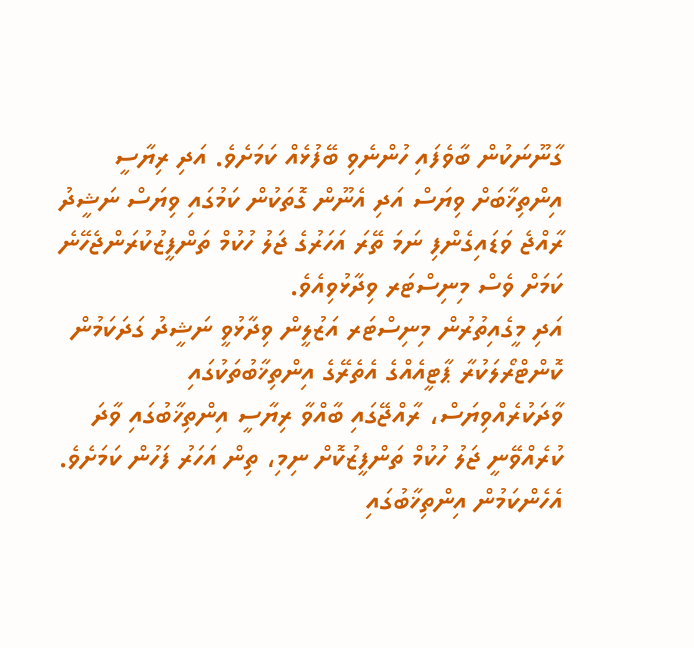ގާނޫނަކުން ބާވެފައި ހުންނެވި ބޭފުޅެއް ކަމަށެވެ. އަދި ރިޔާސީ އިންތިޚާބަށް ވިޔަސް އަދި އެނޫން ގޮތަކުން ކަމުގައި ވިޔަސް ނަޝީދު ރާއްޖެ ވަޑައިގެންފި ނަމަ ތޭރަ އަހަރުގެ ޖަލު ހުކުމް ތަންފީޒުކުރަންޖެހޭނެ ކަމަށް ވެސް މިނިސްޓަރ ވިދާޅުވިއެވެ.
އަދި މީގެއިތުރުން މިނިސްޓަރ އަޒުލީން ވިދާޅުވީ ނަޝީދު ގަދަކަމުން ކޮންޓްރޯލަކުރާ ޕާޓީއެއްގެ އެތެރޭގެ އިންތިޚާބުތަކުގައި ވާދަކުރެއްވިޔަސް، ރާއްޖޭގައި ބާއްވާ ރިޔާސީ އިންތިޚާބުގައި ވާދަ ކުރެއްވޭނީ ޖަލު ހުކުމް ތަންފީޒުކޮށް ނިމި، ތިން އަހަރު ފަހުން ކަމަށެވެ. އެހެންކަމުން އިންތިޚާބުގައި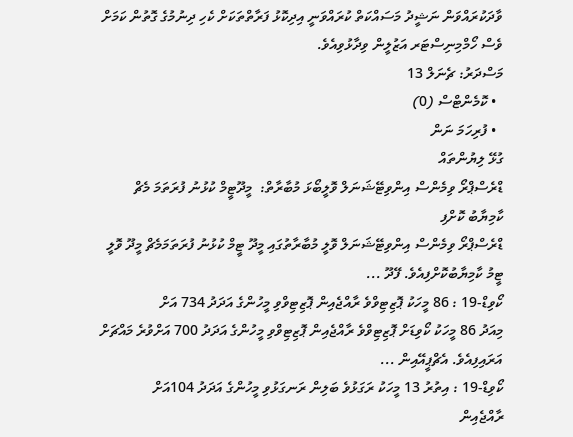ވާދަކުރައްވަން ނަޝީދު މަސައްކަތް ކުރައްވަނީ އިދިކޮޅު ފަރާތްތަކަށް ކެހި ދިނުމުގެ ގޮތުން ކަމަށް ވެސް ހޯމްމިނިސްޓަރ އަޒުލީން ވިދާޅުވިއެވެ.
މަސްދަރު: ޗެނަލް 13
  • ކޮމެންޓްސް (0)
  • ފުރިހަމަ ނަން
ގުޅޭ ލިޔުންތައް
ޑްރެސްޕްރޯ ވިމެންސް އިންވިޓޭޝަނަލް ވޮލީބޯޅަ މުބާރާތް:  މީދޫޓީމް ކުޅުނު ފުރަތަމަ މެޗް ކާމިޔާބު ކޮށްފި
ޑްރެސްޕްރޯ ވިމެންސް އިންވިޓޭޝަނަލް ވޮލީ މުބާރާތުގައި މީދޫ ޓީމް ކުޅުނު ފުރަތަމަމެޗް މީދޫ ވޮލީ ޓީމު ކާމިޔާބުކޮށްފިއެވެ. ފޭދޫ ...
ކޯވިޑް-19 : 86 މީހަކު ޕޮޒިޓިވްވެ ރާއްޖެއިން ޕޮޒިޓިވްވި މީހުންގެ އަދަދު 734 އަށް
މިއަދު 86 މީހަކު ކޯވިޑަށް ޕޮޒިޓިވްވެ ރާއްޖެއިން ޕޮޒިޓިވްވި މީހުންގެ އަދަދު 700 އަށްވުރެ މައްޗަށް އަރައިފިއެވެ. އެޗްޕީއޭއިން ...
ކޯވިޑް-19 : އިތުރު 13 މީހަކު ރަގަޅުވެ ބަލިން ރަނގަޅުވި މީހުންގެ އަދަދު 104އަށް
ރާއްޖެއިން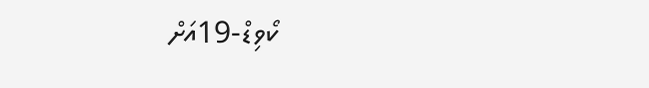ކޯވިޑް-19އަށް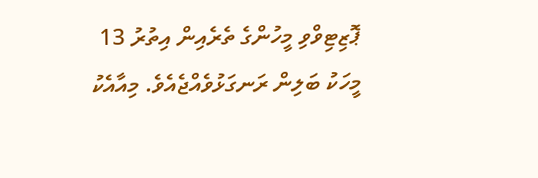ޕޮޒިޓިވްވި މީހުންގެ ތެރެއިން އިތުރު 13 މީހަކު ބަލިން ރަނގަޅުވެއްޖެއެވެ. މިއާއެކު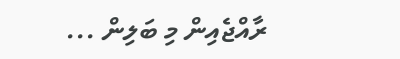ރާއްޖެއިން މި ބަލިން ...